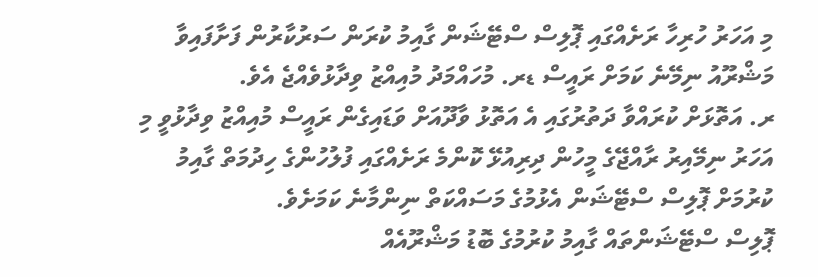މި އަހަރު ހުރިހާ ރަށެއްގައި ޕޮލިސް ސްޓޭޝަން ގާއިމު ކުރަން ސަރުކާރުން ފަށާފައިވާ މަޝްރޫއު ނިމޭނެ ކަމަށް ރައީސް ޑރ. މުހައްމަދު މުއިއްޒު ވިދާޅުވެއްޖެ އެވެ.
ރ. އަތޮޅަށް ކުރައްވާ ދަތުރުގައި އެ އަތޮޅު ވާދޫއަށް ވަޑައިގެން ރައީސް މުއިއްޒު ވިދާޅުވީ މި އަހަރު ނިމޭއިރު ރާއްޖޭގެ މީހުން ދިރިއުޅޭ ކޮންމެ ރަށެއްގައި ފުލުހުންގެ ހިދުމަތް ގާއިމު ކުރުމަށް ޕޮލިސް ސްޓޭޝަން އެޅުމުގެ މަސައްކަތް ނިންމާނެ ކަމަށެވެ.
ޕޮލިސް ސްޓޭޝަންތައް ގާއިމު ކުރުމުގެ ބޮޑު މަޝްރޫއެއް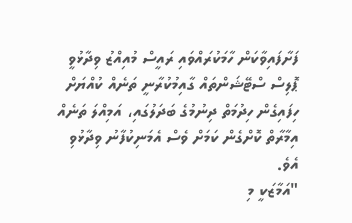ފަށާފައިވާކަން ހާމަކުރައްވައި ރައީސް މުއިއްޒު ވިދާޅުވީ ޕޮލިސް ސްޓޭޝަންތައް ގާއިމުކުރާނީ ތަނެއް ކުއްޔަށް ހިފައިގެން ހިދުމަތް ދިނުމުގެ ބަދަލުގައި، އަމިއްލަ ތަނެއް އިމާރާތް ކޮށްގެން ކަމަށް ވެސް އެމަނިކުފާނު ވިދާޅުވި އެވެ.
"އަމާޒަކީ މި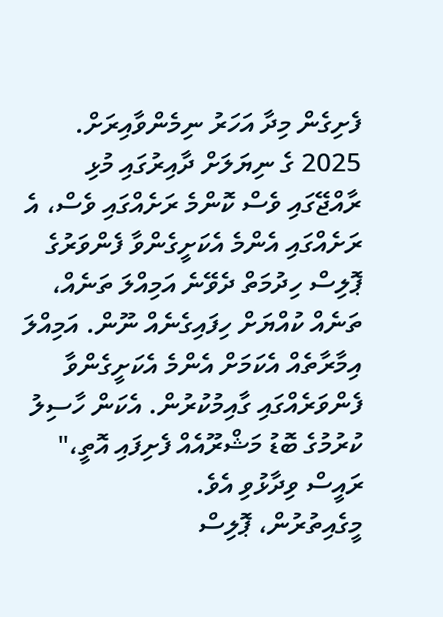ފެށިގެން މިދާ އަހަރު ނިމެންވާއިރަށް. 2025 ގެ ނިޔަލަށް ދާއިރުގައި މުޅި ރާއްޖޭގައި ވެސް ކޮންމެ ރަށެއްގައި ވެސް، އެ ރަށެއްގައި އެންމެ އެކަށީގެންވާ ފެންވަރުގެ ޕޮލިސް ހިދުމަތް ދެވޭނެ އަމިއްލަ ތަނެއް، ތަނެއް ކުއްޔަށް ހިފައިގެނެއް ނޫން. އަމިއްލަ އިމާރާތެއް އެކަމަށް އެންމެ އެކަށީގެންވާ ފެންވަރެއްގައި ގާއިމުކުރުން. އެކަން ހާސިލު ކުރުމުގެ ބޮޑު މަޝްރޫއެއް ފެށިފައި އޮތީ،" ރައީސް ވިދާޅުވި އެވެ.
މީގެއިތުރުން، ޕޮލިސް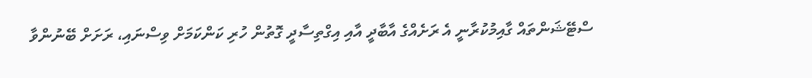ސްޓޭޝަންތައް ގާއިމުކުރާނީ އެ ރަށެއްގެ އާބާދީ އާއި އިގްތިސާދީ ގޮތުން ހުރި ކަންކަމަށް ވިސްނައި، ރަށަށް ބޭނުންވާ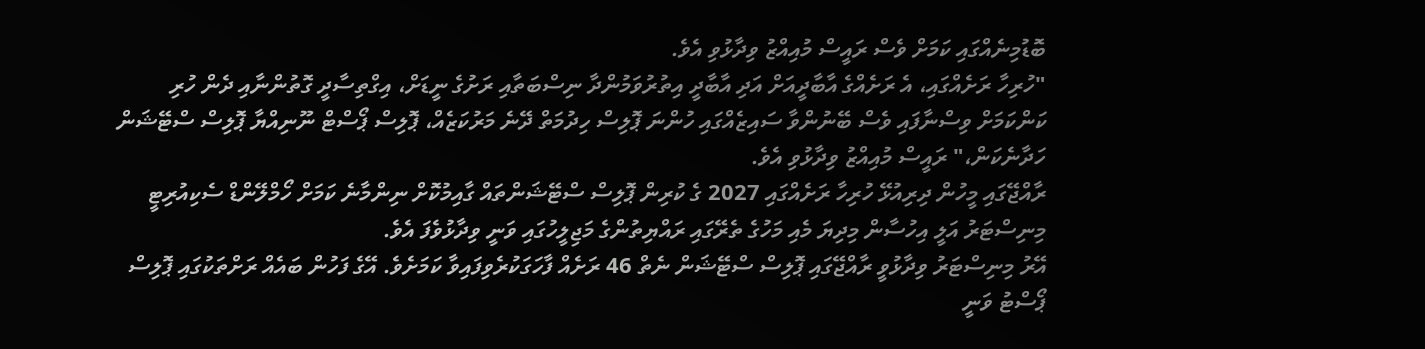ބޮޑުމިނެއްގައި ކަމަށް ވެސް ރައީސް މުއިއްޒު ވިދާޅުވި އެވެ.
"ހުރިހާ ރަށެއްގައި، އެ ރަށެއްގެ އާބާދީއަށް އަދި އާބާދީ އިތުރުވަމުންދާ ނިސްބަތާއި ރަށުގެ ނީޑަށް، އިގްތިސާދީ ގޮތުންނާއި ދެން ހުރި ކަންކަމަށް ވިސްނާފައި ވެސް ބޭނުންވާ ސައިޒެއްގައި ހުންނަ ޕޮލިސް ހިދުމަތް ދޭނެ މަރުކަޒެއް، ޕޮލިސް ޕޯސްޓް ނޫނިއްޔާ ޕޮލިސް ސްޓޭޝަން ހަދާނެކަން،" ރައީސް މުއިއްޒު ވިދާޅުވި އެވެ.
ރާއްޖޭގައި މީހުން ދިރިއުޅޭ ހުރިހާ ރަށެއްގައި 2027 ގެ ކުރިން ޕޮލިސް ސްޓޭޝަންތައް ގާއިމުކޮށް ނިންމާނެ ކަމަށް ހޯމްލޭންޑް ސެކިއުރިޓީ މިނިސްޓަރު އަލީ އިހުސާން މިދިޔަ މެއި މަހުގެ ތެރޭގައި ރައްޔިތުންގެ މަޖިލީހުގައި ވަނީ ވިދާޅުވެފަ އެވެ.
އޭރު މިނިސްޓަރު ވިދާޅުވީ ރާއްޖޭގައި ޕޮލިސް ސްޓޭޝަން ނެތް 46 ރަށެއް ފާހަގަކުރެވިފައިވާ ކަމަށެވެ. އޭގެ ފަހުން ބައެއް ރަށްތަކުގައި ޕޮލިސް ޕޯސްޓު ވަނީ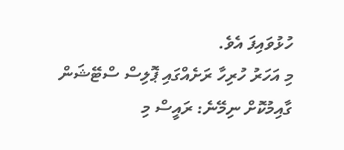ހުޅުވައިފަ އެވެ.
މި އަހަރު ހުރިހާ ރަށެއްގައި ޕޮލިސް ސްޓޭޝަން ގާއިމުކޮށް ނިމޭނެ: ރައީސް މި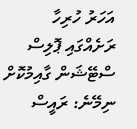އަހަރު ހުރިހާ ރަށެއްގައި ޕޮލިސް ސްޓޭޝަން ގާއިމުކޮށް ނިމޭނެ: ރައީސް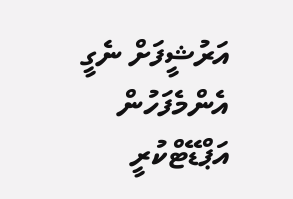އަރުޝީފަށް ނެގީ
އެންމެފަހުން އަޕްޑޭޓްކުރީ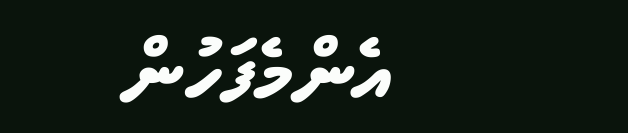އެންމެފަހުން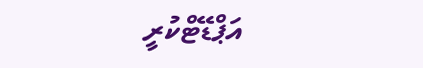އަޕްޑޭޓްކުރީ